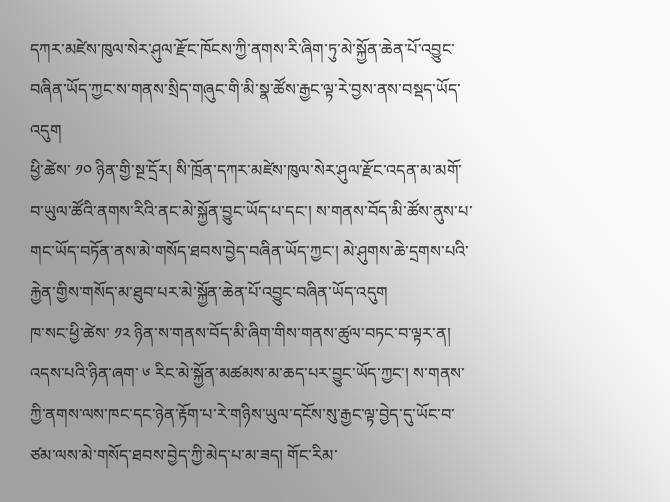དཀར་མཛེས་ཁུལ་སེར་ཤུལ་རྫོང་ཁོངས་ཀྱི་ནགས་རི་ཞིག་ཏུ་མེ་སྐྱོན་ཆེན་པོ་འབྱུང་བཞིན་ཡོད་ཀྱང་ས་གནས་སྲིད་གཞུང་གི་མི་སྣ་ཚོས་རྒྱང་ལྟ་རེ་བྱས་ནས་བསྡད་ཡོད་འདུག
ཕྱི་ཚེས་ ༡༠ ཉིན་གྱི་སྔ་དྲོར། སི་ཁྲོན་དཀར་མཛེས་ཁུལ་སེར་ཤུལ་རྫོང་འདན་མ་མགོ་བ་ཡུལ་ཚོའི་ནགས་རིའི་ནང་མེ་སྐྱོན་བྱུང་ཡོད་པ་དང་། ས་གནས་བོད་མི་ཚོས་ནུས་པ་གང་ཡོད་བཏོན་ནས་མེ་གསོད་ཐབས་བྱེད་བཞིན་ཡོད་ཀྱང་། མེ་ཤུགས་ཆེ་དྲགས་པའི་རྐྱེན་གྱིས་གསོད་མ་ཐུབ་པར་མེ་སྐྱོན་ཆེན་པོ་འབྱུང་བཞིན་ཡོད་འདུག
ཁ་སང་ཕྱི་ཚེས་ ༡༢ ཉིན་ས་གནས་བོད་མི་ཞིག་གིས་གནས་ཚུལ་བཏང་བ་ལྟར་ན། འདས་པའི་ཉིན་ཞག་ ༦ རིང་མེ་སྐྱོན་མཚམས་མ་ཆད་པར་བྱུང་ཡོད་ཀྱང་། ས་གནས་ཀྱི་ནགས་ལས་ཁང་དང་ཉེན་རྟོག་པ་རེ་གཉིས་ཡུལ་དངོས་སུ་རྒྱང་ལྟ་བྱེད་དུ་ཡོང་བ་ཙམ་ལས་མེ་གསོད་ཐབས་བྱེད་ཀྱི་མེད་པ་མ་ཟད། གོང་རིམ་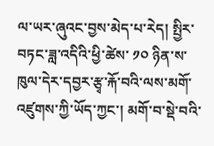ལ་ཡར་ཞུའང་བྱས་མེད་པ་རེད། སྤྱིར་བཏང་ཟླ་འདིའི་ཕྱི་ཚེས་ ༡༠ ཉིན་ས་ཁུལ་དེར་དབྱར་རྩྭ་རྐོ་བའི་ལས་མགོ་འཛུགས་ཀྱི་ཡོད་ཀྱང་། མགོ་བ་སྡེ་བའི་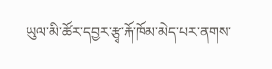ཡུལ་མི་ཚོར་དབྱར་རྩྭ་རྐོ་ཁོམ་མེད་པར་ནགས་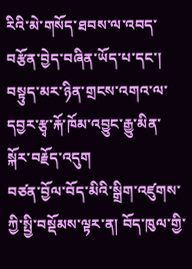རིའི་མེ་གསོད་ཐབས་ལ་འབད་བརྩོན་བྱེད་བཞིན་ཡོད་པ་དང་། བསྟུད་མར་ཉིན་གྲངས་འགའ་ལ་དབྱར་རྩྭ་རྐོ་ཁོམ་འབྱུང་རྒྱུ་མིན་སྐོར་བརྗོད་འདུག
བཙན་བྱོལ་བོད་མིའི་སྒྲིག་འཛུགས་ཀྱི་སྤྱི་བསྡོམས་ལྟར་ན། བོད་ཁུལ་གྱི་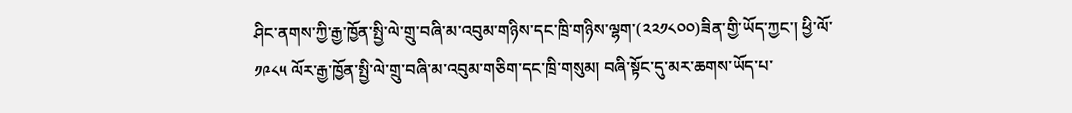ཤིང་ནགས་ཀྱི་རྒྱ་ཁྱོན་སྤྱི་ལེ་གྲུ་བཞི་མ་འབུམ་གཉིས་དང་ཁྲི་གཉིས་ལྷག་(༢༢༡༨༠༠)ཟིན་གྱི་ཡོད་ཀྱང་། ཕྱི་ལོ་ ༡༩༨༥ ལོར་རྒྱ་ཁྱོན་སྤྱི་ལེ་གྲུ་བཞི་མ་འབུམ་གཅིག་དང་ཁྲི་གསུམ། བཞི་སྟོང་དུ་མར་ཆགས་ཡོད་པ་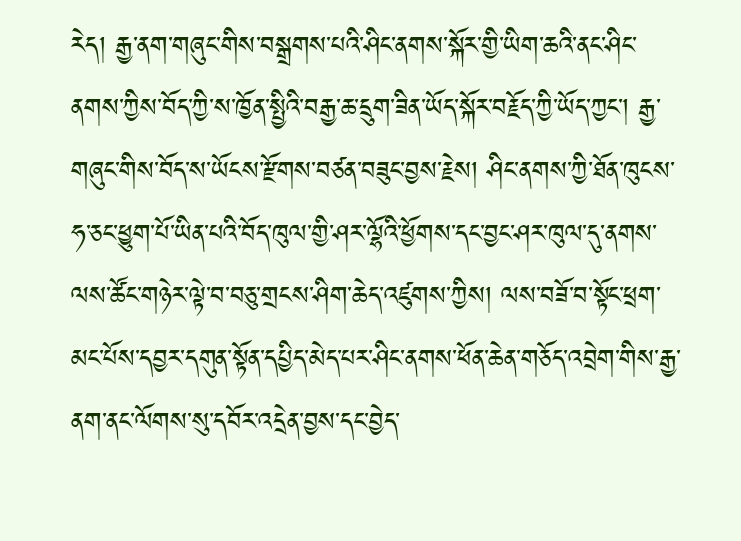རེད། རྒྱ་ནག་གཞུང་གིས་བསྒྲགས་པའི་ཤིང་ནགས་སྐོར་གྱི་ཡིག་ཆའི་ནང་ཤིང་ནགས་ཀྱིས་བོད་ཀྱི་ས་ཁྱོན་སྤྱིའི་བརྒྱ་ཆ་དྲུག་ཟིན་ཡོད་སྐོར་བརྗོད་ཀྱི་ཡོད་ཀྱང་། རྒྱ་གཞུང་གིས་བོད་ས་ཡོངས་རྫོགས་བཙན་བཟུང་བྱས་རྗེས། ཤིང་ནགས་ཀྱི་ཐོན་ཁུངས་ཧ་ཅང་ཕྱུག་པོ་ཡིན་པའི་བོད་ཁུལ་གྱི་ཤར་ལྷོའི་ཕྱོགས་དང་བྱང་ཤར་ཁུལ་དུ་ནགས་ལས་ཚོང་གཉེར་ལྟེ་བ་བཅུ་གྲངས་ཤིག་ཆེད་འཛུགས་ཀྱིས། ལས་བཟོ་བ་སྟོང་ཕྲག་མང་པོས་དབྱར་དགུན་སྟོན་དཔྱིད་མེད་པར་ཤིང་ནགས་ཕོན་ཆེན་གཅོད་འབྲེག་གིས་རྒྱ་ནག་ནང་ལོགས་སུ་དབོར་འདྲེན་བྱས་དང་བྱེད་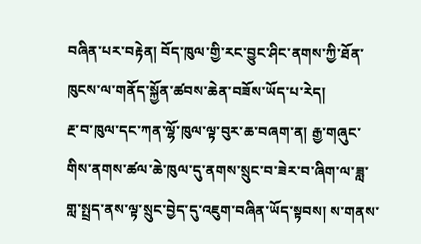བཞིན་པར་བརྟེན། བོད་ཁུལ་གྱི་རང་བྱུང་ཤིང་ནགས་ཀྱི་ཐོན་ཁུངས་ལ་གནོད་སྐྱོན་ཚབས་ཆེན་བཟོས་ཡོད་པ་རེད།
རྔ་བ་ཁུལ་དང་ཀན་ལྷོ་ཁུལ་ལྟ་བུར་ཆ་བཞག་ན། རྒྱ་གཞུང་གིས་ནགས་ཚལ་ཆེ་ཁུལ་དུ་ནགས་སྲུང་བ་ཟེར་བ་ཞིག་ལ་ཟླ་གླ་སྤྲད་ནས་ལྟ་སྲུང་བྱེད་དུ་འཇུག་བཞིན་ཡོད་སྟབས། ས་གནས་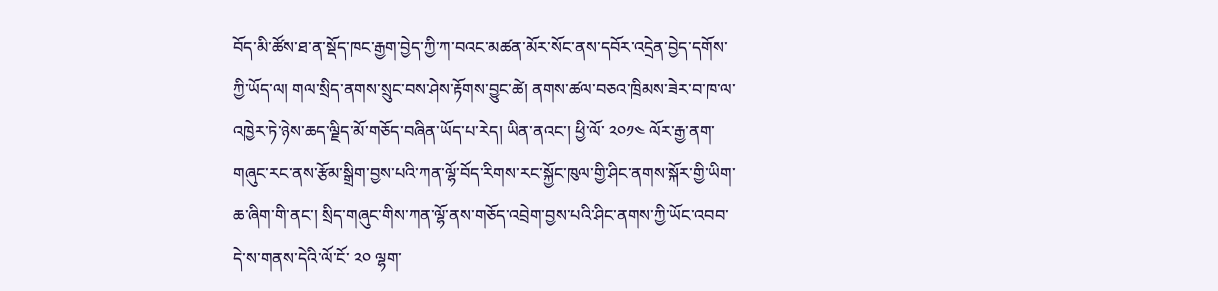བོད་མི་ཚོས་ཐ་ན་སྡོད་ཁང་རྒྱག་བྱེད་ཀྱི་ཀ་བའང་མཚན་མོར་སོང་ནས་དབོར་འདྲེན་བྱེད་དགོས་ཀྱི་ཡོད་ལ། གལ་སྲིད་ནགས་སྲུང་བས་ཤེས་རྟོགས་བྱུང་ཚེ། ནགས་ཚལ་བཅའ་ཁྲིམས་ཟེར་བ་ཁ་ལ་འཁྱེར་ཏེ་ཉེས་ཆད་ལྗིད་མོ་གཅོད་བཞིན་ཡོད་པ་རེད། ཡིན་ནའང་། ཕྱི་ལོ་ ༢༠༡༤ ལོར་རྒྱ་ནག་གཞུང་རང་ནས་རྩོམ་སྒྲིག་བྱས་པའི་ཀན་ལྷོ་བོད་རིགས་རང་སྐྱོང་ཁུལ་གྱི་ཤིང་ནགས་སྐོར་གྱི་ཡིག་ཆ་ཞིག་གི་ནང་། སྲིད་གཞུང་གིས་ཀན་ལྷོ་ནས་གཅོད་འབྲེག་བྱས་པའི་ཤིང་ནགས་ཀྱི་ཡོང་འབབ་དེ་ས་གནས་དེའི་ལོ་ངོ་ ༢༠ ལྷག་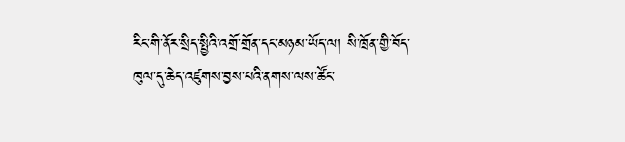རིང་གི་ནོར་སྲིད་སྤྱིའི་འགྲོ་གྲོན་དང་མཉམ་ཡོད་ལ། སི་ཁྲོན་གྱི་བོད་ཁུལ་དུ་ཆེད་འཛུགས་བྱས་པའི་ནགས་ལས་ཚོང་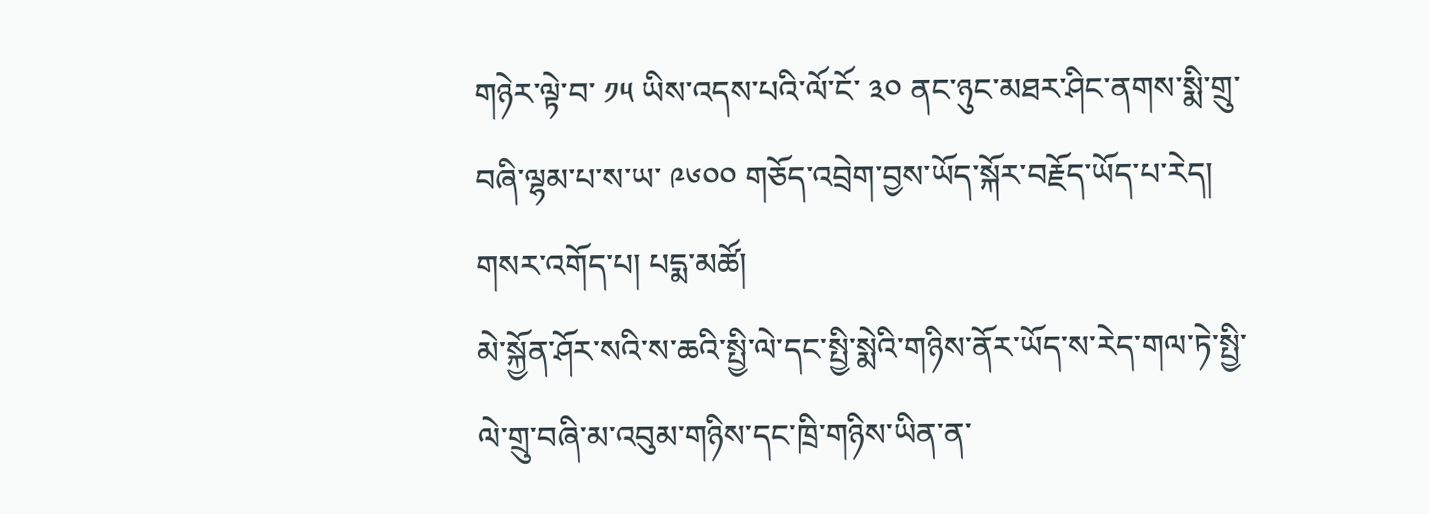གཉེར་ལྟེ་བ་ ༡༥ ཡིས་འདས་པའི་ལོ་ངོ་ ༣༠ ནང་ཉུང་མཐར་ཤིང་ནགས་སྨི་གྲུ་བཞི་ལྷམ་པ་ས་ཡ་ ༩༦༠༠ གཅོད་འབྲེག་བྱས་ཡོད་སྐོར་བརྗོད་ཡོད་པ་རེད།
གསར་འགོད་པ། པདྨ་མཚོ།
མེ་སྐྱོན་ཤོར་སའི་ས་ཆའི་སྤྱི་ལེ་དང་སྤྱི་སྨེའི་གཉིས་ནོར་ཡོད་ས་རེད་གལ་ཏེ་སྤྱི་ལེ་གྲུ་བཞི་མ་འབུམ་གཉིས་དང་ཁྲི་གཉིས་ཡིན་ན་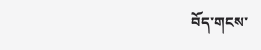བོད་གངས་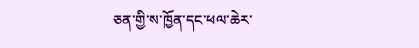ཅན་གྱི་ས་ཁྱོན་དང་ཕལ་ཆེར་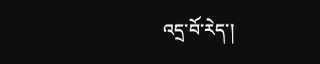འདྲ་བོ་རེད་།